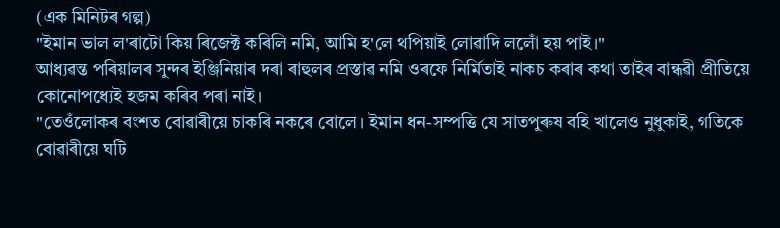(এক মিনিটৰ গল্প)
"ইমান ভাল ল'ৰাটো কিয় ৰিজেক্ট কৰিলি নমি, আমি হ'লে থপিয়াই লোৱাদি ললোঁ হয় পাই।"
আধ্যৱন্ত পৰিয়ালৰ সুন্দৰ ইঞ্জিনিয়াৰ দৰা ৰাহুলৰ প্ৰস্তাৱ নমি ওৰফে নিৰ্মিতাই নাকচ কৰাৰ কথা তাইৰ বান্ধৱী প্ৰীতিয়ে কোনোপধ্যেই হজম কৰিব পৰা নাই।
"তেওঁলোকৰ বংশত বোৱাৰীয়ে চাকৰি নকৰে বোলে। ইমান ধন-সম্পত্তি যে সাতপুৰুষ বহি খালেও নুধুকাই, গতিকে বোৱাৰীয়ে ঘটি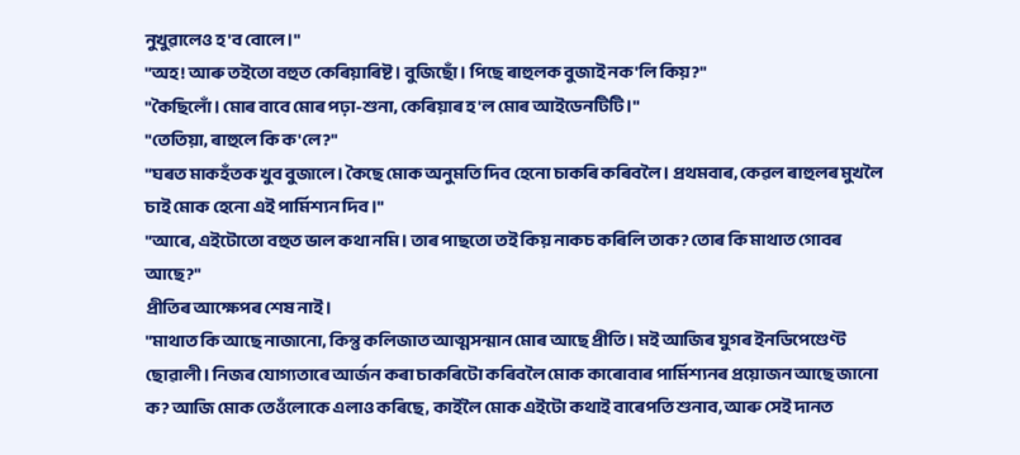নুখুৱালেও হ'ব বোলে।"
"অহ! আৰু তইতো বহুত কেৰিয়াৰিষ্ট। বুজিছোঁ। পিছে ৰাহুলক বুজাই নক'লি কিয়?"
"কৈছিলোঁ। মোৰ বাবে মোৰ পঢ়া-শুনা, কেৰিয়াৰ হ'ল মোৰ আইডেনটিটি।"
"তেতিয়া, ৰাহুলে কি ক'লে?"
"ঘৰত মাকহঁতক খুব বুজালে। কৈছে মোক অনুমতি দিব হেনো চাকৰি কৰিবলৈ। প্ৰথমবাৰ, কেৱল ৰাহুলৰ মুখলৈ চাই মোক হেনো এই পাৰ্মিশ্যন দিব।"
"আৰে, এইটোতো বহুত ভাল কথা নমি। তাৰ পাছতো তই কিয় নাকচ কৰিলি তাক? তোৰ কি মাথাত গোবৰ আছে?"
প্ৰীতিৰ আক্ষেপৰ শেষ নাই।
"মাথাত কি আছে নাজানো, কিন্তু কলিজাত আত্মসন্মান মোৰ আছে প্ৰীতি। মই আজিৰ যুগৰ ইনডিপেণ্ডেণ্ট ছোৱালী। নিজৰ যোগ্যতাৰে আৰ্জন কৰা চাকৰিটো কৰিবলৈ মোক কাৰোবাৰ পাৰ্মিশ্যনৰ প্ৰয়োজন আছে জানো ক? আজি মোক তেওঁলোকে এলাও কৰিছে, কাইলৈ মোক এইটো কথাই বাৰেপতি শুনাব, আৰু সেই দানত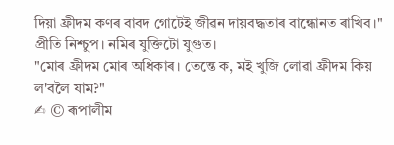দিয়া ফ্ৰীদম কণৰ বাবদ গোটেই জীৱন দায়বদ্ধতাৰ বান্ধোনত ৰাখিব।"
প্ৰীতি নিশ্চুপ। নমিৰ যুক্তিটো যুগুত।
"মোৰ ফ্ৰীদম মোৰ অধিকাৰ। তেন্তে ক, মই খুজি লোৱা ফ্ৰীদম কিয় ল'বলৈ যাম?"
✍ © ৰূপালীম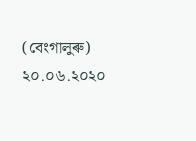(বেংগালুৰু)
২০.০৬.২০২০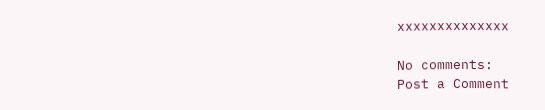xxxxxxxxxxxxxx

No comments:
Post a Comment